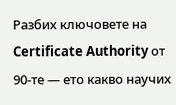Разбих ключовете на Certificate Authority от 90-те — ето какво научих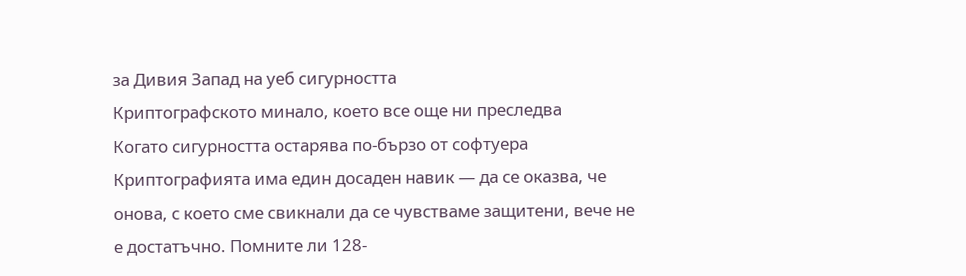за Дивия Запад на уеб сигурността
Криптографското минало, което все още ни преследва
Когато сигурността остарява по-бързо от софтуера
Криптографията има един досаден навик — да се оказва, че онова, с което сме свикнали да се чувстваме защитени, вече не е достатъчно. Помните ли 128-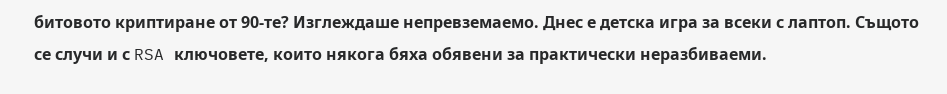битовото криптиране от 90-те? Изглеждаше непревземаемо. Днес е детска игра за всеки с лаптоп. Същото се случи и с RSA ключовете, които някога бяха обявени за практически неразбиваеми.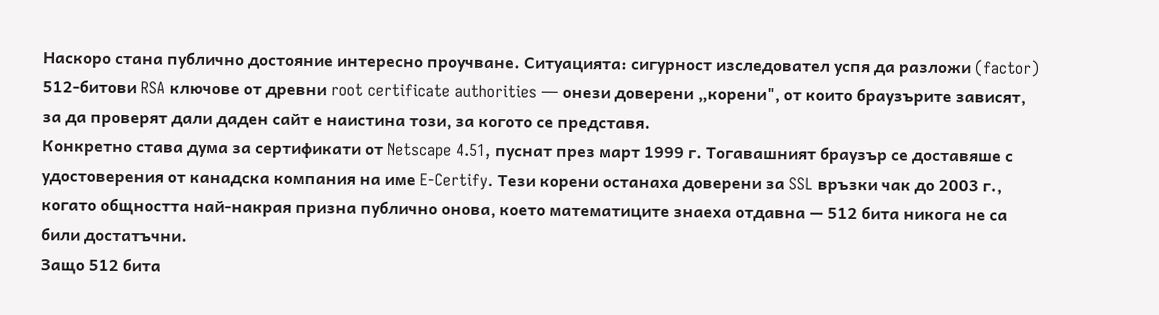Наскоро стана публично достояние интересно проучване. Ситуацията: сигурност изследовател успя да разложи (factor) 512-битови RSA ключове от древни root certificate authorities — онези доверени „корени", от които браузърите зависят, за да проверят дали даден сайт е наистина този, за когото се представя.
Конкретно става дума за сертификати от Netscape 4.51, пуснат през март 1999 г. Тогавашният браузър се доставяше с удостоверения от канадска компания на име E-Certify. Тези корени останаха доверени за SSL връзки чак до 2003 г., когато общността най-накрая призна публично онова, което математиците знаеха отдавна — 512 бита никога не са били достатъчни.
Защо 512 бита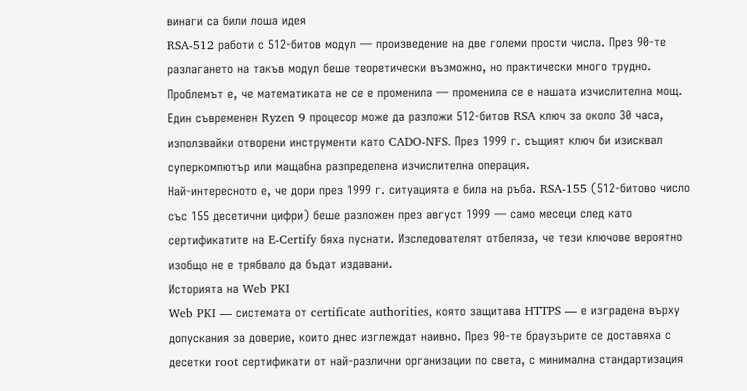винаги са били лоша идея
RSA-512 работи с 512-битов модул — произведение на две големи прости числа. През 90-те разлагането на такъв модул беше теоретически възможно, но практически много трудно. Проблемът е, че математиката не се е променила — променила се е нашата изчислителна мощ.
Един съвременен Ryzen 9 процесор може да разложи 512-битов RSA ключ за около 30 часа, използвайки отворени инструменти като CADO-NFS. През 1999 г. същият ключ би изисквал суперкомпютър или мащабна разпределена изчислителна операция.
Най-интересното е, че дори през 1999 г. ситуацията е била на ръба. RSA-155 (512-битово число със 155 десетични цифри) беше разложен през август 1999 — само месеци след като сертификатите на E-Certify бяха пуснати. Изследователят отбеляза, че тези ключове вероятно изобщо не е трябвало да бъдат издавани.
Историята на Web PKI
Web PKI — системата от certificate authorities, която защитава HTTPS — е изградена върху допускания за доверие, които днес изглеждат наивно. През 90-те браузърите се доставяха с десетки root сертификати от най-различни организации по света, с минимална стандартизация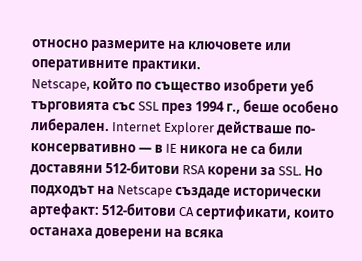относно размерите на ключовете или оперативните практики.
Netscape, който по същество изобрети уеб търговията със SSL през 1994 г., беше особено либерален. Internet Explorer действаше по-консервативно — в IE никога не са били доставяни 512-битови RSA корени за SSL. Но подходът на Netscape създаде исторически артефакт: 512-битови CA сертификати, които останаха доверени на всяка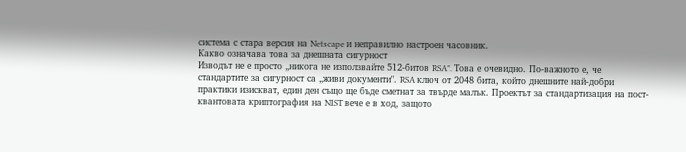система с стара версия на Netscape и неправилно настроен часовник.
Какво означава това за днешната сигурност
Изводът не е просто „никога не използвайте 512-битов RSA". Това е очевидно. По-важното е, че стандартите за сигурност са „живи документи". RSA ключ от 2048 бита, който днешните най-добри практики изискват, един ден също ще бъде сметнат за твърде малък. Проектът за стандартизация на пост-квантовата криптография на NIST вече е в ход, защото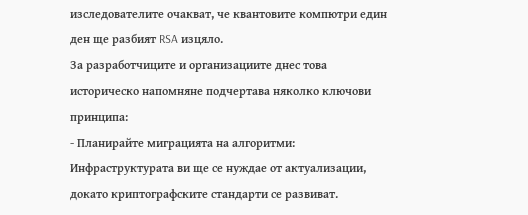изследователите очакват, че квантовите компютри един ден ще разбият RSA изцяло.
За разработчиците и организациите днес това историческо напомняне подчертава няколко ключови принципа:
- Планирайте миграцията на алгоритми: Инфраструктурата ви ще се нуждае от актуализации, докато криптографските стандарти се развиват.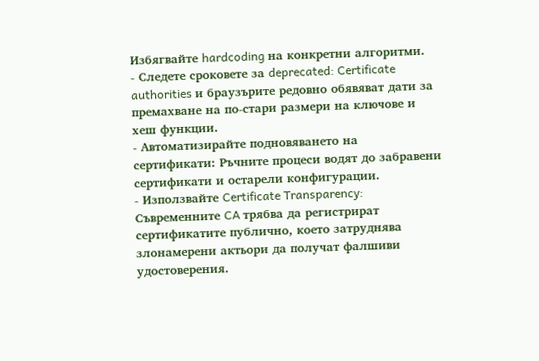Избягвайте hardcoding на конкретни алгоритми.
- Следете сроковете за deprecated: Certificate authorities и браузърите редовно обявяват дати за премахване на по-стари размери на ключове и хеш функции.
- Автоматизирайте подновяването на сертификати: Ръчните процеси водят до забравени сертификати и остарели конфигурации.
- Използвайте Certificate Transparency: Съвременните CA трябва да регистрират сертификатите публично, което затруднява злонамерени актьори да получат фалшиви удостоверения.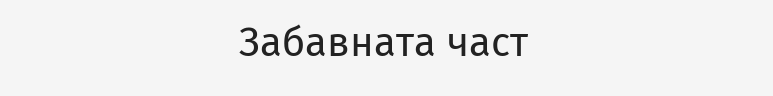Забавната част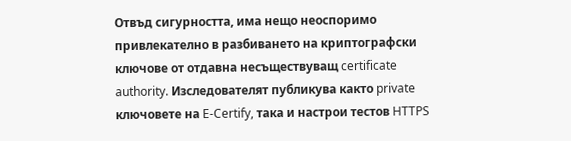Отвъд сигурността, има нещо неоспоримо привлекателно в разбиването на криптографски ключове от отдавна несъществуващ certificate authority. Изследователят публикува както private ключовете на E-Certify, така и настрои тестов HTTPS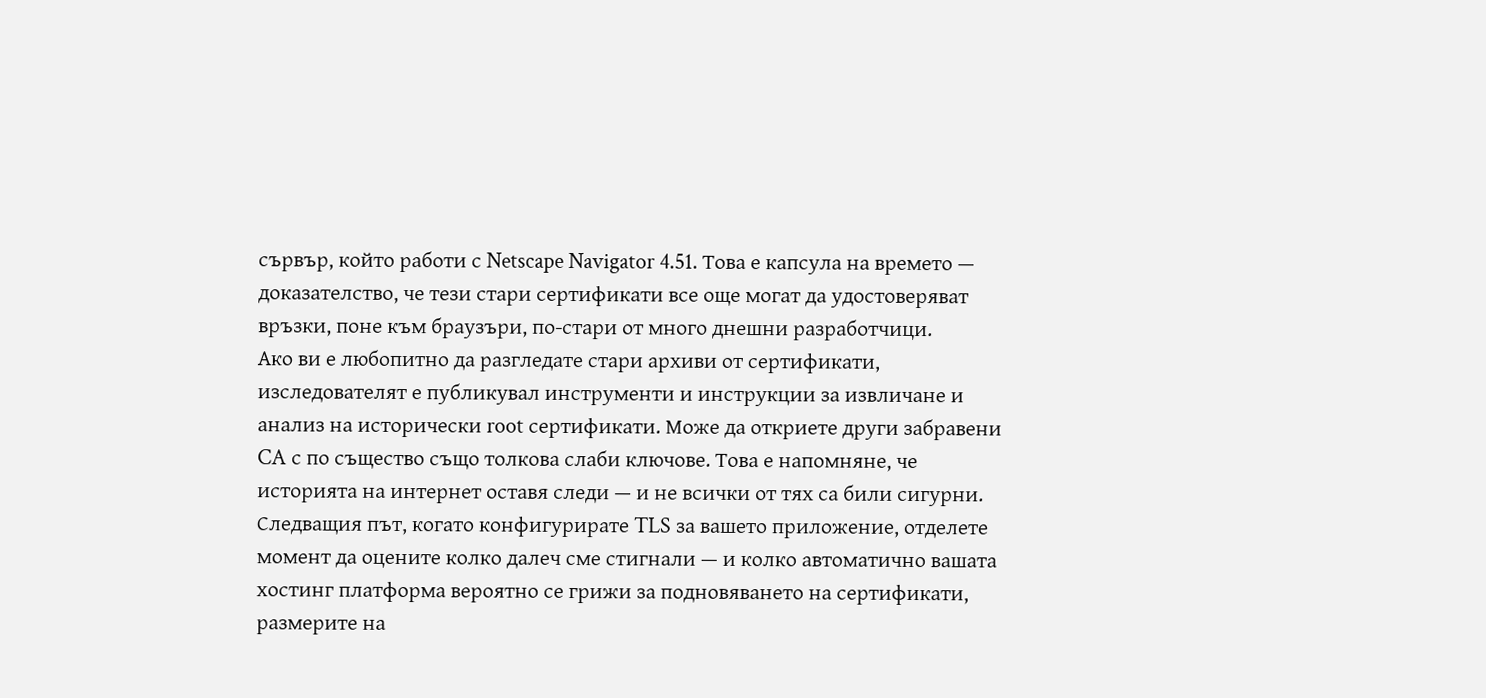сървър, който работи с Netscape Navigator 4.51. Това е капсула на времето — доказателство, че тези стари сертификати все още могат да удостоверяват връзки, поне към браузъри, по-стари от много днешни разработчици.
Ако ви е любопитно да разгледате стари архиви от сертификати, изследователят е публикувал инструменти и инструкции за извличане и анализ на исторически root сертификати. Може да откриете други забравени CA с по същество също толкова слаби ключове. Това е напомняне, че историята на интернет оставя следи — и не всички от тях са били сигурни.
Следващия път, когато конфигурирате TLS за вашето приложение, отделете момент да оцените колко далеч сме стигнали — и колко автоматично вашата хостинг платформа вероятно се грижи за подновяването на сертификати, размерите на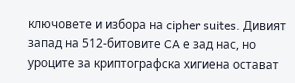ключовете и избора на cipher suites. Дивият запад на 512-битовите CA е зад нас, но уроците за криптографска хигиена остават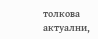толкова актуални,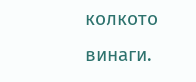колкото винаги.